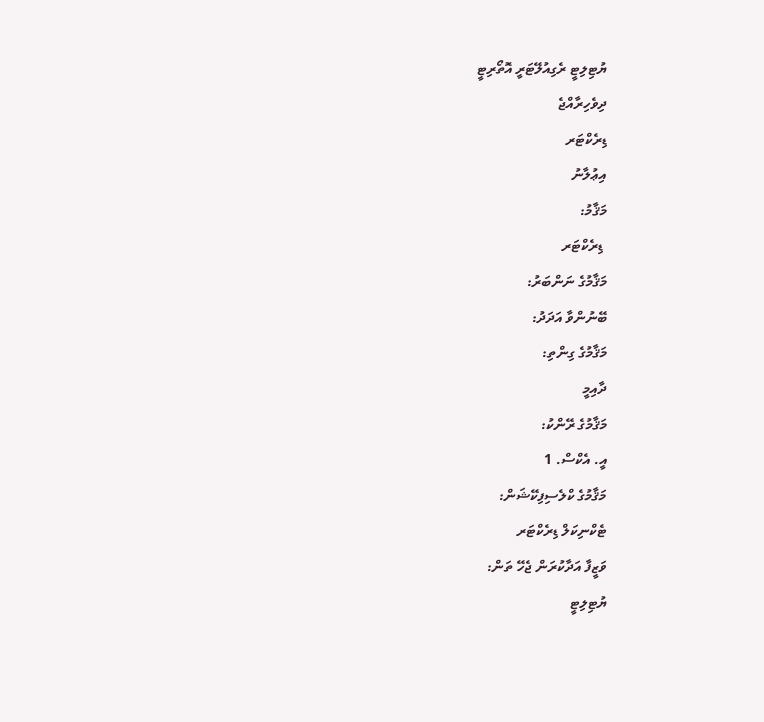ޔުޓިލިޓީ ރެގިއުލޭޓަރީ އޮތޯރިޓީ
ދިވެހިރާއްޖެ
ޑިރެކްޓަރ
އިޢުލާނު
މަޤާމު:
 ޑިރެކްޓަރ
މަޤާމުގެ ނަންބަރު:
ބޭނުންވާ އަދަދު:
މަޤާމުގެ ގިންތި:
ދާއިމީ
މަޤާމުގެ ރޭންކު:
އީ. އެކްސް. 1
މަޤާމުގެ ކްލެސިފިކޭޝަން:
ޓެކްނިކަލް ޑިރެކްޓަރ
ވަޒީފާ އަދާކުރަން ޖެހޭ ތަން:
ޔުޓިލިޓީ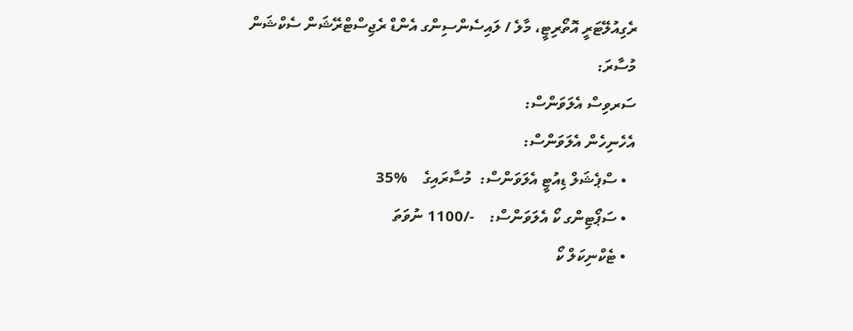ރެގިއުލޭޓަރީ އޮތޯރިޓީ، މާލެ / ލައިސެންސިންގ އެންޑް ރެޖިސްޓްރޭޝަން ސެކްޝަން
މުސާރަ:
ސަރވިސް އެލަވަންސް:
އެހެނިހެން އެލަވަންސް:
  • ސްޕެޝަލް ޑިއުޓީ އެލަވަންސް:  މުސާރައިގެ    %35
  • ސަޕޯޓިންގ ކޯ އެލަވަންސް:    -/1100 ނުވަތަ
  • ޓެކްނިކަލް ކޯ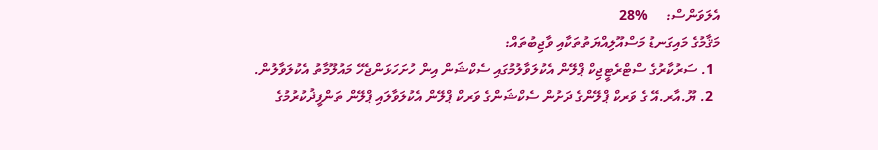އެލަވަންސް:     %28
މަޤާމުގެ މައިގަނޑު މަސްއޫލިއްޔަތުތަކާއި ވާޖިބުތައް:
  1. ސަރުކާރުގެ ސްޓްރެޓީޖިކް ޕްލޭން އެކުލަވާލުމުގައި ސެކްޝަން އިން ހުށަހަޅަންޖެހޭ މައުލޫމާތު އެކުލަވާލުން.
  2. ޔޫ.އާރ.އޭ ގެ ވަރކް ޕްލޭންގެ ދަށުން ސެކްޝަންގެ ވަރކް ޕްލޭން އެކުލަވާލައި ޕްލޭން ތަންފީޛުކުރުމުގެ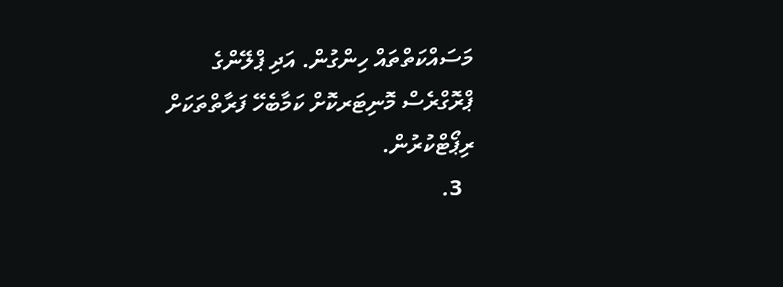މަސައްކަތްތައް ހިންގުން. އަދި ޕްލޭންގެ ޕްރޮގްރެސް މޮނިޓަރކޮށް ކަމާބެހޭ ފަރާތްތަކަށް ރިޕޯޓްކުރުން.
  3.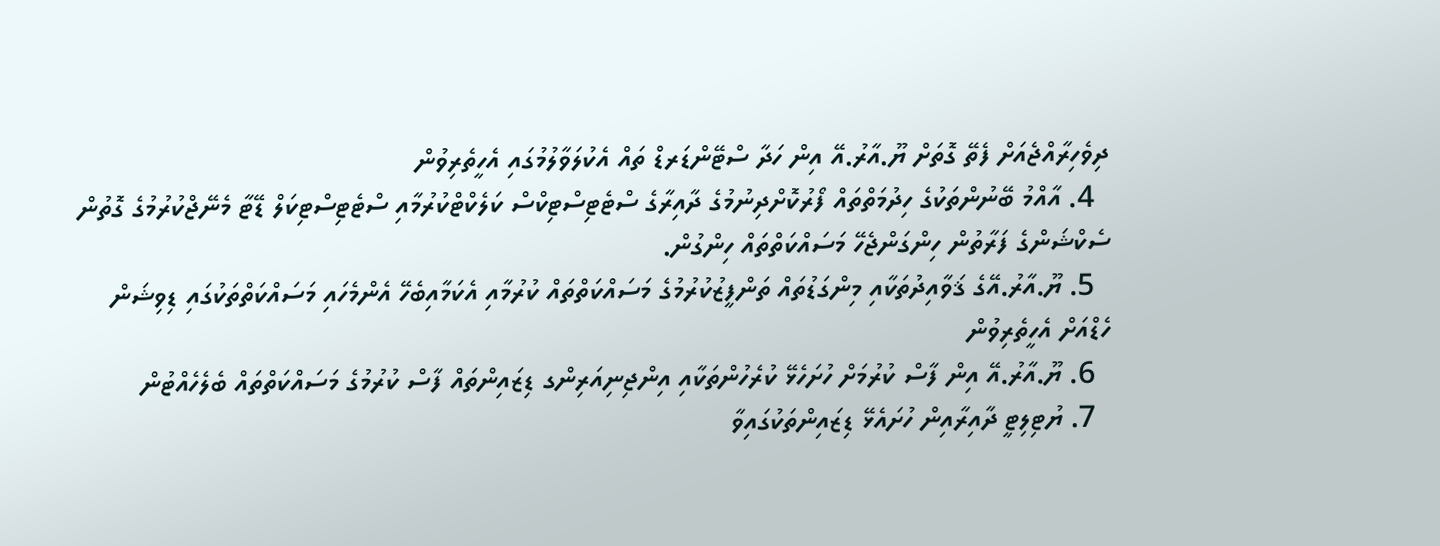ދިވެހިރާއްޖެއަށް ފެތޭ ގޮތަށް ޔޫ.އާރު.އޭ އިން ހަދާ ސްޓޭންޑަރޑް ތައް އެކުލަވާލުމުގައި އެހީތެރިވުން
  4. އާއްމު ބޭނުންތަކުގެ ހިދުމަތްތައް ފޯރުކޮށްދިނުމުގެ ދާއިރާގެ ސްޓެޓިސްޓިކްސް ކަލެކްޓްކުރުމާއި ސްޓެޓިސްޓިކަލް ޑޭޓާ މެނޭޖްކުރުމުގެ ގޮތުން ސެކްޝަންގެ ފަރާތުން ހިންގަންޖެހޭ މަސައްކަތްތައް ހިންގުން.
  5. ޔޫ.އާރު.އޭގެ ޤަވާއިދުތަކާއި މިންގަޑުތައް ތަންފީޒުކުރުމުގެ މަސައްކަތްތައް ކުރުމާއި އެކަމާއިބެހޭ އެންމެހައި މަސައްކަތްތަކުގައި ޑިވިޝަން ހެޑްއަށް އެހީތެރިވުން
  6. ޔޫ.އާރު.އޭ އިން ފާސް ކުރުމަށް ހުށަހެޅޭ ކުރެހުންތަކާއި އިންޖިނިއަރިންގ ޑިޒައިންތައް ފާސް ކުރުމުގެ މަސައްކަތްތައް ބެލެހެއްޓުން
  7. ޔުޓިލިޓީ ދާއިރާއިން ހުށައެޅޭ ޑިޒައިންތަކުގައިވާ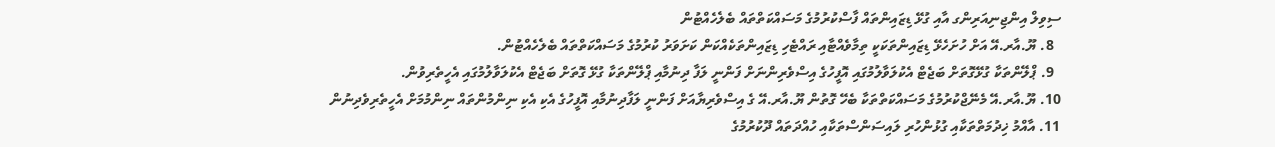ސިވިލް އިންޖިނިއަރިންގ އާއި ގުޅޭ ޑިޒައިންތައް ފާސްކުރުމުގެ މަސައްކަތްތައް ބެލެހެއްޓުން
  8. ޔޫ.އާރ.އޭ އަށް ހުށަހެޅޭ ޑިޒައިންތަކަކީ ތިމާވެއްޓާއި ރައްޓެހި ޑިޒައިންތަކެއްކަން ކަށަވަރު ކުރުމުގެ މަސައްކަތްތައް ބެލެހެއްޓުން.
  9. ޕްލޭންތަކާ ގުޅޭގޮތަށް ބަޖެޓް އެކުލަވާލުމުގައި އޮފީހުގެ އިސްވެރިންނަށް ފަންނީ ލަފާ ދިނުމާއި ޕްލޭންތަކާ ގުޅޭ ގޮތަށް ބަޖެޓް އެކުލަވާލުމުގައި އެހީތެރިވުން.
10. ޔޫ.އާރ.އޭ މެނޭޖްކުރުމުގެ މަސައްކަތްތަކާ ބެހޭ ގޮތުން ޔޫ.އާރ.އޭ ގެ އިސްވެރިޔާއަށް ފަންނީ ލަފާދިނުމާއި އޮފީހުގެ އެކި އެކި ނިންމުންތައް ނިންމުމަށް އެހީތެރިވެދިނުން
11. އާއްމު ޚިދުމަތްތަކާއި ގުޅުންހުރި ލައިސަންސްތަކާއި ހުއްދަތައް ދޫކުރުމުގެ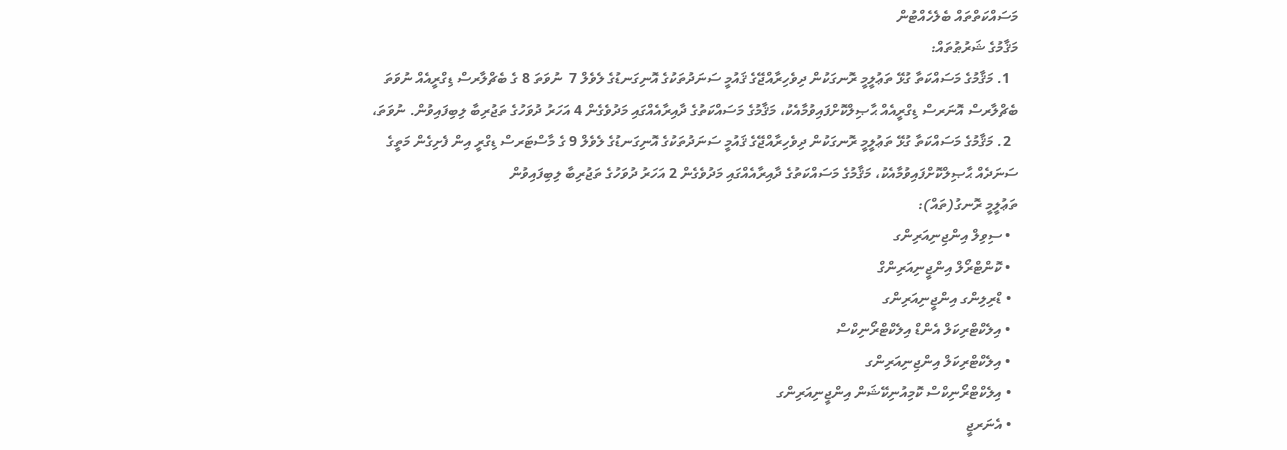މަސައްކަތްތައް ބެލެހެއްޓުން
މަޤާމުގެ ޝަރުޠުތައް:
  1. މަޤާމުގެ މަސައްކަތާ ގުޅޭ ތަޢުލީމީ ރޮނގަކުން ދިވެހިރާއްޖޭގެ ޤައުމީ ސަނަދުތަކުގެ އޮނިގަނޑުގެ ލެވެލް 7  ނުވަތަ 8 ގެ ބެޗްލާރސް ޑިގްރީއެއް ނުވަތަ ބެޗްލާރސް އޮނަރސް ޑިގްރީއެއް ޙާޞިލްކޮށްފައިވުމާއެކު، މަޤާމުގެ މަސައްކަތުގެ ދާއިރާއެއްގައި މަދުވެގެން 4 އަހަރު ދުވަހުގެ ތަޖުރިބާ ލިބިފައިވުން. ނުވަތަ،
  2. މަޤާމުގެ މަސައްކަތާ ގުޅޭ ތަޢުލީމީ ރޮނގަކުން ދިވެހިރާއްޖޭގެ ޤައުމީ ސަނަދުތަކުގެ އޮނިގަނޑުގެ ލެވެލް 9 ގެ މާސްޓަރސް ޑިގްރީ އިން ފެށިގެން މަތީގެ ސަނަދެއް ޙާޞިލްކޮށްފައިވުމާއެކު، މަޤާމުގެ މަސައްކަތުގެ ދާއިރާއެއްގައި މަދުވެގެން 2 އަހަރު ދުވަހުގެ ތަޖުރިބާ ލިބިފައިވުން
ތަޢުލީމީ ރޮނގު(ތައް):
  • ސިވިލް އިންޖިނިއަރިންގ
  • ކޮންޓްރޯލް އިންޖީނިއަރިންގް
  • ޑްރިލިންގ އިންޖީނިއަރިންގ
  • އިލެކްޓްރިކަލް އެންޑް އިލެކްޓްރޯނިކްސް
  • އިލެކްޓްރިކަލް އިންޖިނިއަރިންގ
  • އިލެކްޓްރޯނިކްސް ކޮމިއުނިކޭޝަން އިންޖީނިއަރިންގ
  • އެނަރޖީ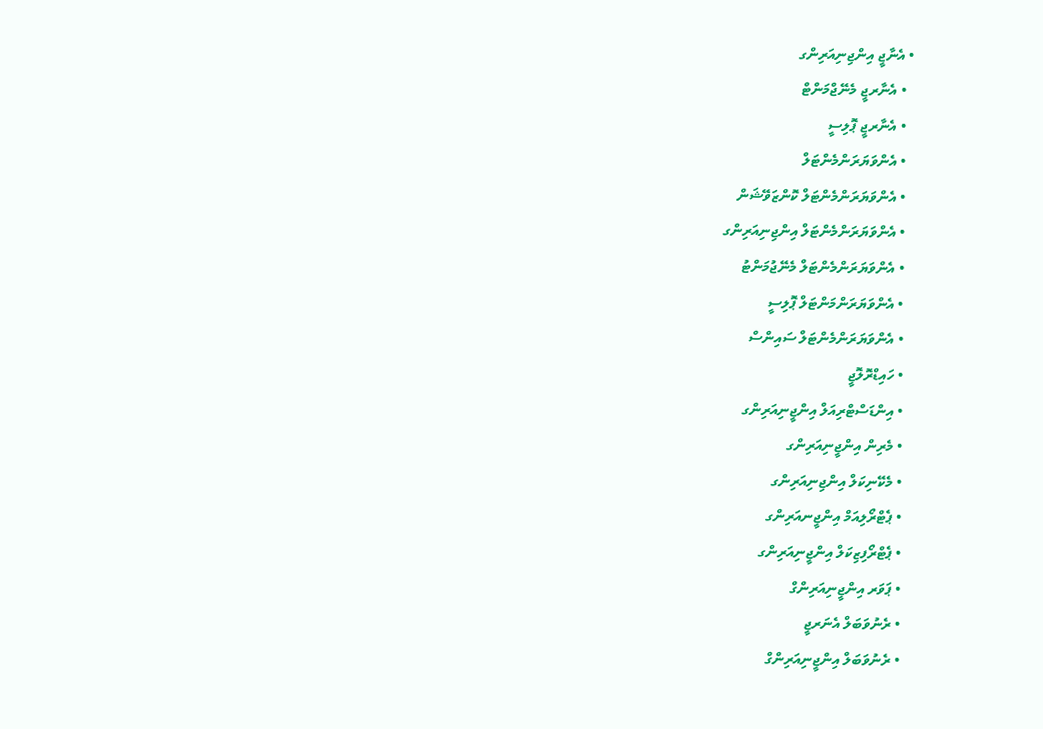• އެނާޖީ އިންޖިނިއަރިންގ
  • އެނާރޖީ މެނޭޖްމަންޓް
  • އެނާރޖީ ޕޮލިސީ
  • އެންވަޔަރަންމެންޓަލް
  • އެންވަޔަރަންމެންޓަލް ކޮންޒަވޭޝަން
  • އެންވަޔަރަންމެންޓަލް އިންޖިނިއަރިންގ
  • އެންވަޔަރަންމެންޓަލް މެނޭޖުމަންޓު
  • އެންވަޔަރަންމަންޓަލް ޕޮލިސީ
  • އެންވަޔަރަންމެންޓަލް ސައިންސް
  • ހައިޑްރޮލޮޖީ
  • އިންޑަސްޓްރިއަލް އިންޖީނިއަރިންގ
  • މެރިން އިންޖީނިއަރިންގ
  • މެކޭނިކަލް އިންޖިނިއަރިންގ
  • ޕެޓްރޯލިއަމް އިންޖީނއަރިންގ
  • ޕެޓްރޯފިޒިކަލް އިންޖީނިއަރިންގ
  • ޕަވަރ އިންޖީނިއަރިންގް
  • ރެނުވަބަލް އެނަރޖީ
  • ރެނުވަބަލް އިންޖީނިއަރިންގް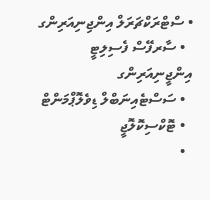• ސްޓްރަކްޗަރަލް އިންޖިނިއަރިންގ
  • ސާރފޭސް ފެސިލިޓީ އިންޖީނިއަރިންގ
  • ސަސްޓެއިނަބްލް ޑިވެލޮޕްމަންޓް
  • ޓޮކްސިކޮލޮޖީ
  •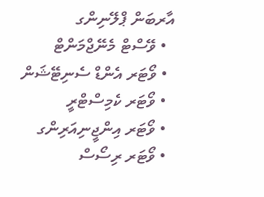އާރބަން ޕްލޭނިންގ
  • ވޭސްޓް މެނޭޖްމަންޓް
  • ވޯޓަރ އެންޑް ސެނިޓޭޝަން
  • ވޯޓަރ ކެމިސްޓްރީ
  • ވޯޓަރ އިންޖީނިއަރިންގ
  • ވޯޓަރ ރިސޯސް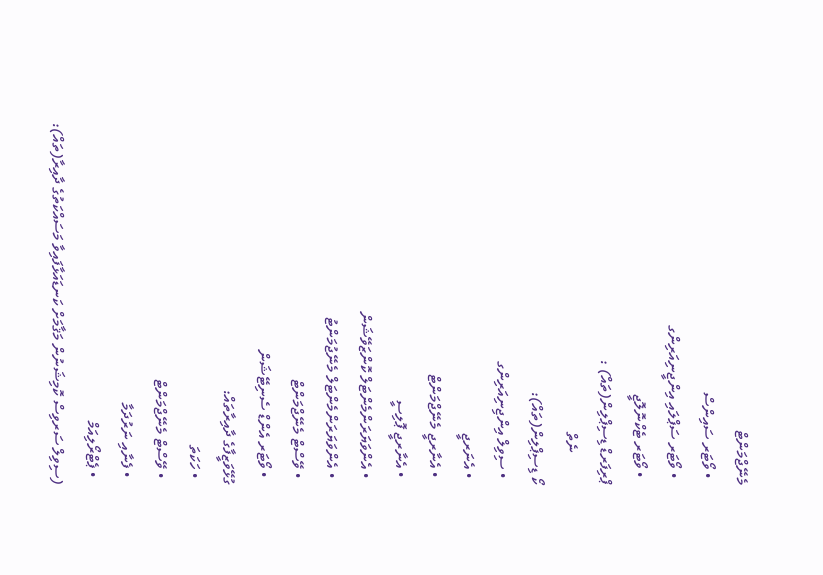މެނޭޖްމަންޓް
  • ވޯޓަރ ސައިންސް
  • ވޯޓަރ ސަޕްލައި އިންޖީނިއަރިންގ
  • ވޯޓަރ ޓެކްނޮލޮޖީ
ޕްރިފަރޑް ޑިސިޕްލިން(ތައް) :
         ނެތް
ކޯ ޑިސިޕްލިން(ތައް):
  • ސިވިލް އިންޖިނިއަރިންގ
  • އެނަރޖީ
  • އެނާރޖީ މެނޭޖްމަންޓް
  • އެނާރޖީ ޕޮލިސީ
  • އެންވަޔަރަންމެންޓަލް ކޮންޒަވޭޝަން
  • އެންވަޔަރަންމެންޓަލް މެނޭޖުމަންޓު
  • ވޭސްޓް މެނޭޖްމަންޓް
  • ވޯޓަރ އެންޑް ސެނިޓޭޝަން
ގުޅޭވަޒީފާގެ ދާއިރާތައް:
  • ހަކަތަ
  • ވޭސްޓް މެނޭޖްމަންޓް
  • ފެނާއި ނަރުދަމާ
  • ޕެޓްރޯލިއަމް
(ސިވިލް ސަރވިސް ކޮމިޝަނުން މަޤާމަށް ކަނޑައަޅާފައިވާ މަސައްކަތުގެ ދާއިރާ(ތައް):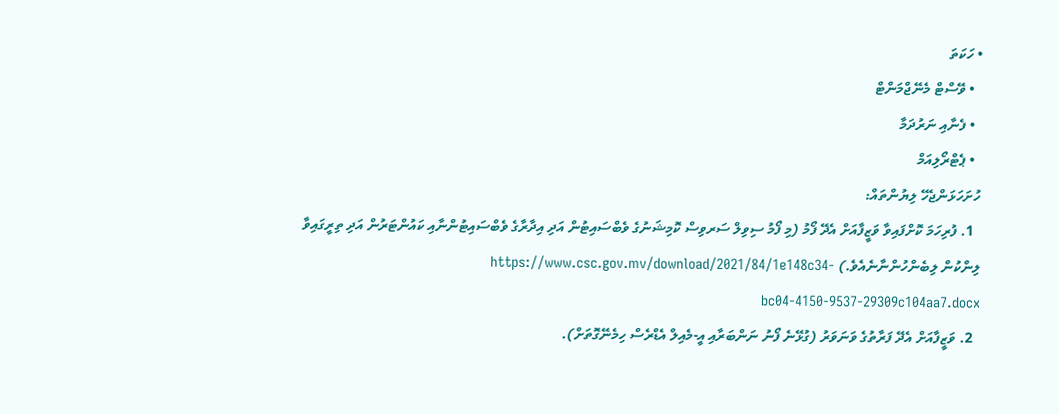• ހަކަތަ
  • ވޭސްޓް މެނޭޖްމަންޓް
  • ފެނާއި ނަރުދަމާ
  • ޕެޓްރޯލިއަމް
ހުށަހަޅަންޖެހޭ ލިޔުންތައް:
  1. ފުރިހަމަ ކޮށްފައިވާ ވަޒީފާއަށް އެދޭ ފޯމު (މި ފޯމު ސިވިލް ސަރވިސް ކޮމިޝަނުގެ ވެބްސައިޓުން އަދި އިދާރާގެ ވެބްސައިޓުންނާއި ކައުންޓަރުން އަދި ތިރީގައިވާ ލިންކުން ލިބެންހުންނާނެއެވެ.) https://www.csc.gov.mv/download/2021/84/1e148c34-bc04-4150-9537-29309c104aa7.docx
  2. ވަޒީފާއަށް އެދޭ ފަރާތުގެ ވަނަވަރު (ގުޅޭނެ ފޯނު ނަންބަރާއި އީ-މެއިލް އެޑްރެސް ހިމެނޭގޮތަށް).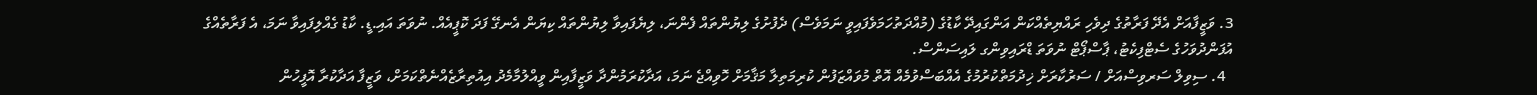3. ވަޒީފާއަށް އެދޭ ފަރާތުގެ ދިވެހި ރައްޔިތެއްކަން އަންގައިދޭ ކާޑުގެ (މުއްދަތުހަމަވެފައިވީ ނަމަވެސް) ދެފުށުގެ ލިޔުންތައް ފެންނަ، ލިޔެފައިވާ ލިޔުންތައް ކިޔަން އެނގޭ ފަދަ ކޮޕީއެއް. ނުވަތަ އައި.ޑީ. ކާޑު ގެއްލިފައިވާ ނަމަ، އެ ފަރާތެއްގެ އުފަންދުވަހުގެ ސެޓްފިކެޓު، ޕާސްޕޯޓް ނުވަތަ ޑްރައިވިންގ ލައިސަންސް.
  4. ސިވިލް ސަރވިސްއަށް / ސަރުކާރަށް ޚިދުމަތްކުރުމުގެ އެއްބަސްވުމެއް އޮތް މުވައްޒަފުން ކުރިމަތިލާ މަޤާމަށް ހޮވިއްޖެ ނަމަ، އަދާކުރަމުންދާ ވަޒީފާއިން ވީއްލުމާމެދު އިއުތިރާޒެއްނެތްކަމަށް، ވަޒީފާ އަދާކުރާ އޮފީހުން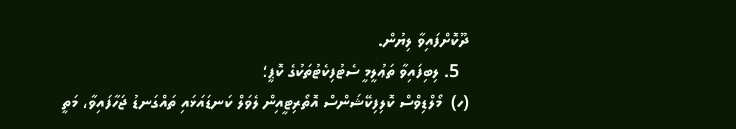ދޫކޮށްފައިވާ ލިޔުން.
  5. ލިބިފައިވާ ތަޢުލީމީ ސެޓުފިކެޓުތަކުގެ ކޮޕީ؛
(ހ)  މޯލްޑިވްސް ކޮލިފިކޭޝަންސް އޮތޯރިޓީއިން ލެވަލް ކަނޑައަޅައި ތައްގަނޑު ޖަހާފައިވާ، މަތީ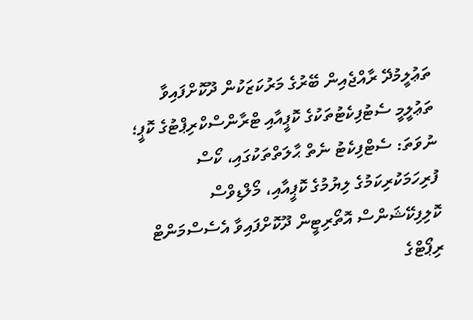ތަޢުލީމުދޭ ރާއްޖެއިން ބޭރުގެ މަރުކަޒަކުން ދޫކޮށްފައިވާ ތަޢުލީމީ ސެޓުފިކެޓުތަކުގެ ކޮޕީއާއި ޓްރާންސްކްރިޕްޓުގެ ކޮޕީ؛ ނުވަތަ: ސެޓްފިކެޓު ނެތް ޙާލަތްތަކުގައި، ކޯސް ފުރިހަމަކުރިކަމުގެ ލިޔުމުގެ ކޮޕީއާއި، މޯލްޑިވްސް ކޮލިފިކޭޝަންސް އޮތޯރިޓީން ދޫކޮށްފައިވާ އެސެސްމަންޓް ރިޕޯޓްގެ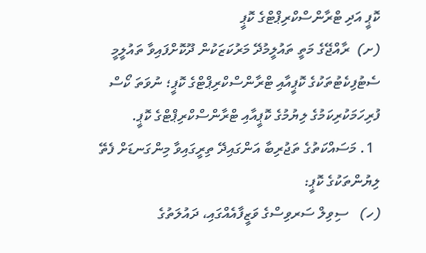ކޮޕީ އަދި ޓްރާންސްކްރިޕްޓްގެ ކޮޕީ
(ށ)  ރާއްޖޭގެ މަތީ ތައުލީމުދޭ މަރުކަޒަކުން ދޫކޮށްފައިވާ ތައުލީމީ ސެޓުފިކެޓުތަކުގެ ކޮޕީއާއި ޓްރާންސްކްރިޕްޓްގެ ކޮޕީ؛ ނުވަތަ ކޯސް ފުރިހަމަކުރިކަމުގެ ލިޔުމުގެ ކޮޕީއާއި ޓްރާންސްކްރިޕްޓްގެ ކޮޕީ.
  1. މަސައްކަތުގެ ތަޖުރިބާ އަންގައިދޭ ތިރީގައިވާ މިންގަނޑަށް ފެތޭ ލިޔުންތަކުގެ ކޮޕީ:
(ހ)   ސިވިލް ސަރވިސްގެ ވަޒީފާއެއްގައި، ދައުލަތުގެ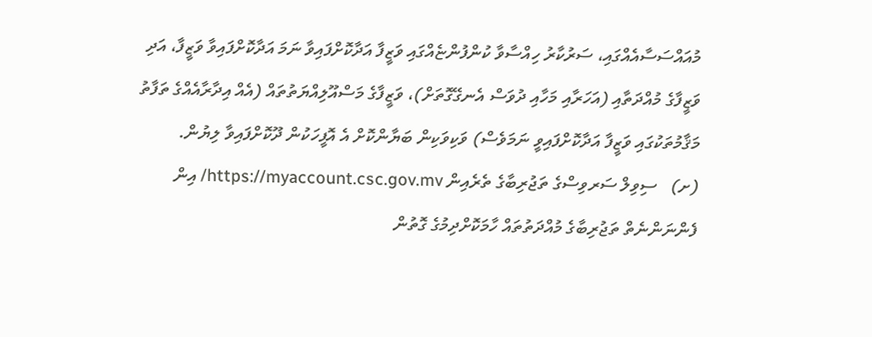މުއައްސަސާއެއްގައި، ސަރުކާރު ހިއްސާވާ ކުންފުންޏެއްގައި ވަޒީފާ އަދާކޮށްފައިވާ ނަމަ އަދާކޮށްފައިވާ ވަޒީފާ، އަދި ވަޒީފާގެ މުއްދަތާއި (އަހަރާއި މަހާއި ދުވަސް އެނގޭގޮތަށް)، ވަޒީފާގެ މަސްއޫލިއްޔަތުތައް (އެއް އިދާރާއެއްގެ ތަފާތު މަޤާމުތަކުގައި ވަޒީފާ އަދާކޮށްފައިވީ ނަމަވެސް) ވަކިވަކިން ބަޔާންކޮށް އެ އޮފީހަކުން ދޫކޮށްފައިވާ ލިޔުން.
(ށ)   ސިވިލް ސަރވިސްގެ ތަޖުރިބާގެ ތެރެއިން https://myaccount.csc.gov.mv/ އިން ފެންނަންނެތް ތަޖުރިބާގެ މުއްދަތުތައް ހާމަކޮށްދިމުގެ ގޮތުން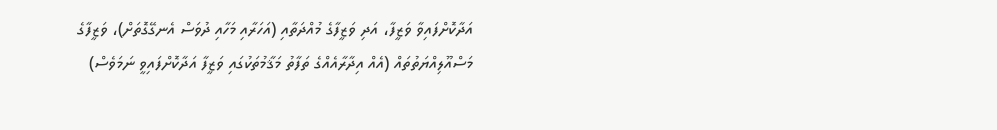އަދާކޮށްފައިވާ ވަޒީފާ، އަދި ވަޒީފާގެ މުއްދަތާއި (އަހަރާއި މަހާއި ދުވަސް އެނގޭގޮތަށް)، ވަޒީފާގެ މަސްއޫލިއްޔަތުތައް (އެއް އިދާރާއެއްގެ ތަފާތު މަޤާމުތަކުގައި ވަޒީފާ އަދާކޮށްފައިވީ ނަމަވެސް)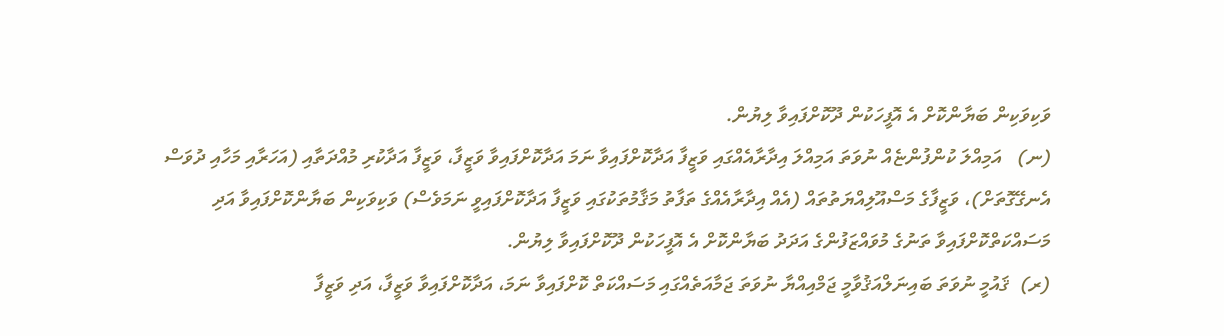ވަކިވަކިން ބަޔާންކޮށް އެ އޮފީހަކުން ދޫކޮށްފައިވާ ލިޔުން.
(ނ)   އަމިއްލަ ކުންފުންޏެއް ނުވަތަ އަމިއްލަ އިދާރާއެއްގައި ވަޒީފާ އަދާކޮށްފައިވާ ނަމަ އަދާކޮށްފައިވާ ވަޒީފާ، ވަޒީފާ އަދާކުރި މުއްދަތާއި (އަހަރާއި މަހާއި ދުވަސް އެނގޭގޮތަށް)، ވަޒީފާގެ މަސްއޫލިއްޔަތުތައް (އެއް އިދާރާއެއްގެ ތަފާތު މަޤާމުތަކުގައި ވަޒީފާ އަދާކޮށްފައިވީ ނަމަވެސް) ވަކިވަކިން ބަޔާންކޮށްފައިވާ އަދި މަސައްކަތްކޮށްފައިވާ ތަނުގެ މުވައްޒަފުންގެ އަދަދު ބަޔާންކޮށް އެ އޮފީހަކުން ދޫކޮށްފައިވާ ލިޔުން.
(ރ)  ޤައުމީ ނުވަތަ ބައިނަލްއަޤުވާމީ ޖަމްއިއްޔާ ނުވަތަ ޖަމާއަތެއްގައި މަސައްކަތް ކޮށްފައިވާ ނަމަ، އަދާކޮށްފައިވާ ވަޒީފާ، އަދި ވަޒީފާ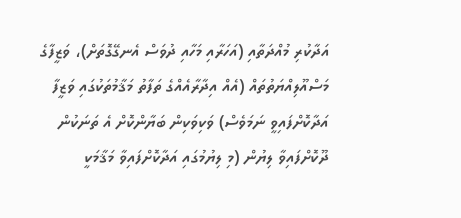އަދާކުރި މުއްދަތާއި (އަހަރާއި މަހާއި ދުވަސް އެނގޭގޮތަށް)، ވަޒީފާގެ މަސްއޫލިއްޔަތުތައް (އެއް އިދާރާއެއްގެ ތަފާތު މަޤާމުތަކުގައި ވަޒީފާ އަދާކޮށްފައިވީ ނަމަވެސް) ވަކިވަކިން ބަޔާންކޮށް އެ ތަނަކުން ދޫކޮށްފައިވާ ލިޔުން (މި ލިޔުމުގައި އަދާކޮށްފައިވާ މަޤާމަކީ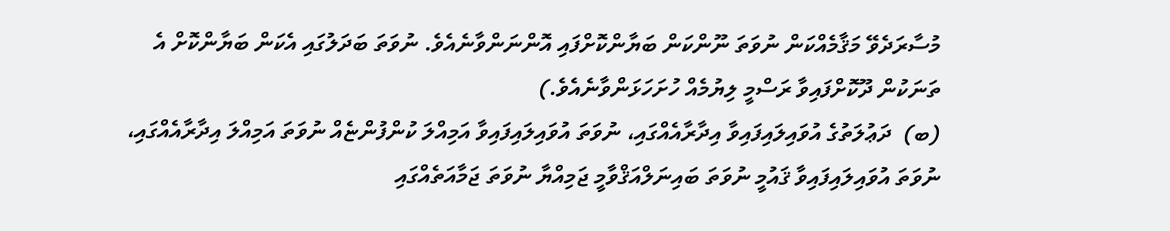މުސާރަދެވޭ މަޤާމެއްކަން ނުވަތަ ނޫންކަން ބަޔާންކޮށްފައި އޮންނަންވާނެއެވެ. ނުވަތަ ބަދަލުގައި އެކަން ބަޔާންކޮށް އެ ތަނަކުން ދޫކޮށްފައިވާ ރަސްމީ ލިޔުމެއް ހުށަހަޅަންވާނެއެވެ.)
(ބ)  ދަޢުލަތުގެ އުވައިލައިފައިވާ އިދާރާއެއްގައި، ނުވަތަ އުވައިލައިފައިވާ އަމިއްލަ ކުންފުންޏެއް ނުވަތަ އަމިއްލަ އިދާރާއެއްގައި، ނުވަތަ އުވައިލައިފައިވާ ޤައުމީ ނުވަތަ ބައިނަލްއަޤްވާމީ ޖަމިއްޔާ ނުވަތަ ޖަމާއަތެއްގައި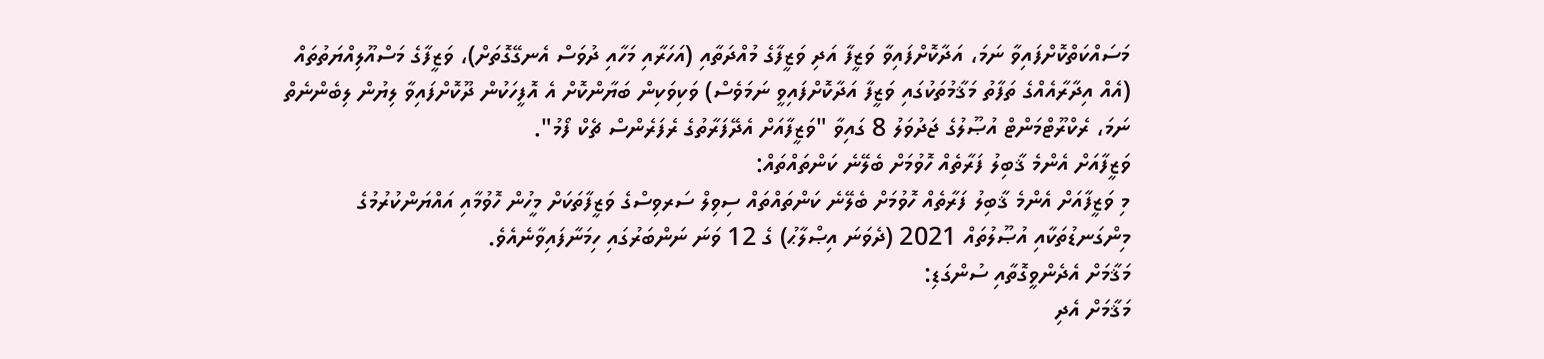މަސައްކަތްކޮށްފައިވާ ނަމަ، އަދާކޮށްފައިވާ ވަޒީފާ އަދި ވަޒީފާގެ މުއްދަތާއި (އަހަރާއި މަހާއި ދުވަސް އެނގޭގޮތަށް)، ވަޒީފާގެ މަސްއޫލިއްޔަތުތައް (އެއް އިދާރާއެއްގެ ތަފާތު މަޤާމުތަކުގައި ވަޒީފާ އަދާކޮށްފައިވީ ނަމަވެސް) ވަކިވަކިން ބަޔާންކޮށް އެ އޮފީހަކުން ދޫކޮށްފައިވާ ލިޔުން ލިބެންނެތް ނަމަ، ރެކްރޫޓްމަންޓް އުޞޫލުގެ ޖަދުވަލު 8 ގައިވާ "ވަޒީފާއަށް އެދޭފަރާތުގެ ރެފަރެންސް ޗެކް ފޯމު".
ވަޒީފާއަށް އެންމެ ޤާބިލު ފަރާތެއް ހޮވުމަށް ބެލޭނެ ކަންތައްތައް:
މި ވަޒީފާއަށް އެންމެ ޤާބިލު ފަރާތެއް ހޮވުމަށް ބެލޭނެ ކަންތައްތައް ސިވިލް ސަރވިސްގެ ވަޒީފާތަކަށް މީހުން ހޮވުމާއި އައްޔަންކުރުމުގެ މިންގަނޑުތަކާއި އުޞޫލުތައް 2021 (ދެވަނަ އިޞްލާޙު) ގެ 12 ވަނަ ނަންބަރުގައި ހިމަނާފައިވާނެއެވެ.
މަޤާމަށް އެދެންވީގޮތާއި ސުންގަޑި:
މަޤާމަށް އެދި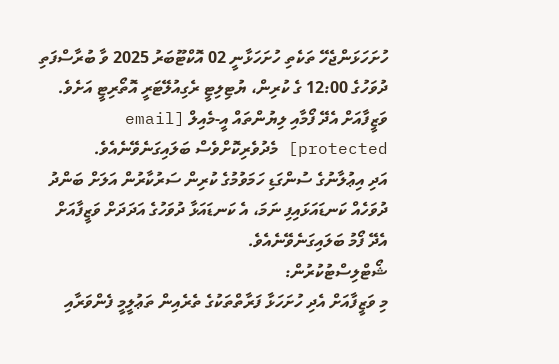ހުށަހަޅަންޖެހޭ ތަކެތި ހުށަހަޅާނީ 02 އޮކްޓޫބަރު 2025 ވާ ބުރާސްފަތި ދުވަހުގެ 12:00 ގެ ކުރިން، ޔުޓިލިޓީ ރެގިއުލޭޓަރީ އޮތޯރިޓީ އަށެވެ. ވަޒީފާއަށް އެދޭ ފޯމާއި ލިޔުންތައް އީ-މެއިލް [email protected] މެދުވެރިކޮށްވެސް ބަލައިގަނެވޭނެއެވެ.
އަދި އިޢުލާނުގެ ސުންގަޑި ހަމަވުމުގެ ކުރިން ސަރުކާރުން އަލަށް ބަންދު ދުވަހެއް ކަނޑައަޅައިފި ނަމަ، އެ ކަނޑައަޅާ ދުވަހުގެ އަދަދަށް ވަޒީފާއަށް އެދޭ ފޯމު ބަލައިގަނެވޭނެއެވެ.
ޝޯޓްލިސްޓުކުރުން:
މި ވަޒީފާއަށް އެދި ހުށަހަޅާ ފަރާތްތަކުގެ ތެރެއިން ތަޢުލީމީ ފެންވަރާއި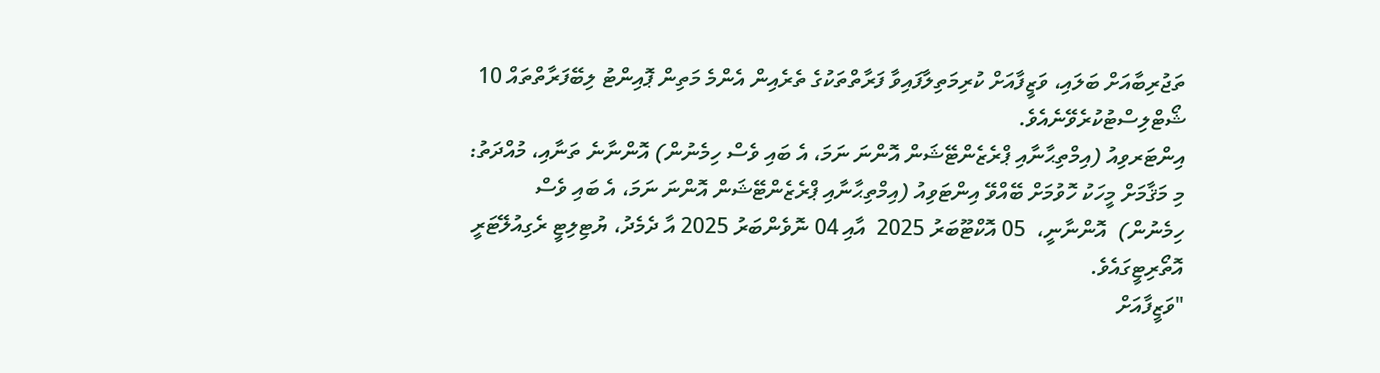ތަޖުރިބާއަށް ބަލައި، ވަޒީފާއަށް ކުރިމަތިލާފައިވާ ފަރާތްތަކުގެ ތެރެއިން އެންމެ މަތިން ޕޮއިންޓު ލިބޭފަރާތްތައް 10 ޝޯޓްލިސްޓުކުރެވޭނެއެވެ.
އިންޓަރވިއު (އިމްތިޙާނާއި ޕްރެޒެންޓޭޝަން އޮންނަ ނަމަ، އެ ބައި ވެސް ހިމެނުން) އޮންނާނެ ތަނާއި، މުއްދަތު:
މި މަޤާމަށް މީހަކު ހޮވުމަށް ބޭއްވޭ އިންޓަވިއު (އިމްތިޙާނާއި ޕްރެޒެންޓޭޝަން އޮންނަ ނަމަ، އެ ބައި ވެސް ހިމެނުން)  އޮންނާނީ،  05 އޮކްޓޫބަރު 2025  އާއި 04 ނޮވެންބަރު 2025 އާ ދެމެދު، ޔުޓިލިޓީ ރެގިއުލޭޓަރީ އޮތޯރިޓީގައެވެ.
"ވަޒީފާއަށް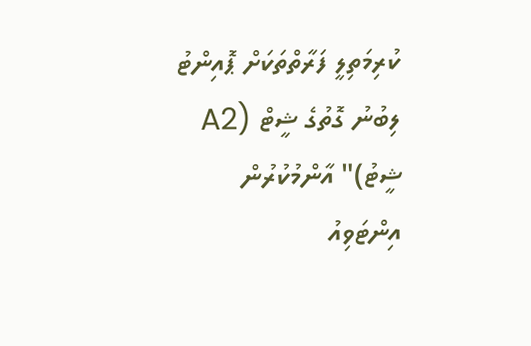ކުރިމަތިލީ ފަރާތްތަކަށް ޕޮއިންޓު ލިބުނު ގޮތުގެ ޝީޓް (A2 ޝީޓު)" އާންމުކުރުން
އިންޓަވިއު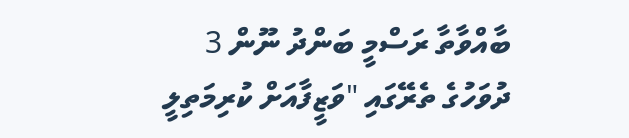ބާއްވާތާ ރަސްމީ ބަންދު ނޫން 3 ދުވަހުގެ ތެރޭގައި "ވަޒީފާއަށް ކުރިމަތިލީ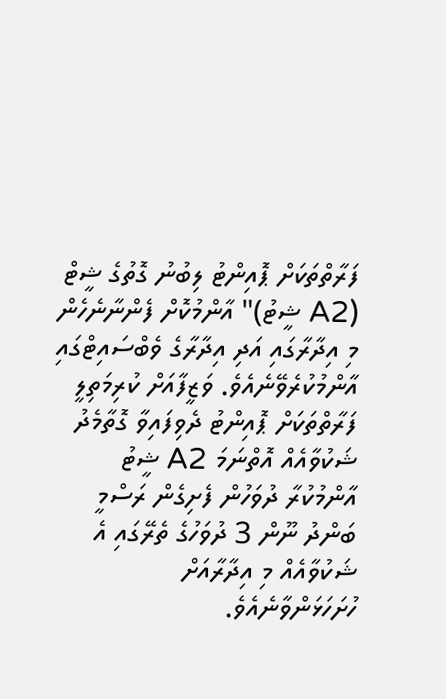ފަރާތްތަކަށް ޕޮއިންޓު ލިބުނު ގޮތުގެ ޝީޓް (A2 ޝީޓު)" އާންމުކޮށް ފެންނާނެހެން މި އިދާރާގައި އަދި އިދާރާގެ ވެބްސައިޓްގައި އާންމުކުރެވޭނެއެވެ. ވަޒީފާއަށް ކުރިމަތިލީ ފަރާތްތަކަށް ޕޮއިންޓު ދެވިފައިވާ ގޮތާމެދު ޝަކުވާއެއް އޮތްނަމަ A2 ޝީޓު އާންމުކުރާ ދުވަހުން ފެށިގެން ރަސްމީ ބަންދު ނޫން 3 ދުވަހުގެ ތެރޭގައި އެ ޝަކުވާއެއް މި އިދާރާއަށް ހުށަހަޅަންވާނެއެވެ.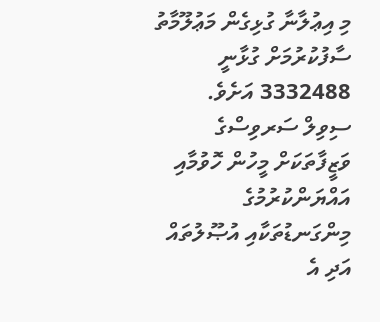މި އިޢުލާނާ ގުޅިގެން މަޢުލޫމާތު ސާފުކުރުމަށް ގުޅާނީ 3332488 އަށެވެ.
ސިވިލް ސަރވިސްގެ ވަޒީފާތަކަށް މީހުން ހޮވުމާއި އައްޔަންކުރުމުގެ މިންގަނޑުތަކާއި އުޞޫލުތައް އަދި އެ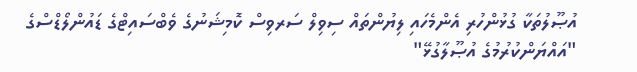އުޞޫލުތަކާ ގުޅުންހުރި އެންމެހައި ލިޔުންތައް ސިވިލް ސަރވިސް ކޮމިޝަނުގެ ވެބްސައިޓްގެ ޑައުންލޯޑްސްގެ "އައްޔަންކުރުމުގެ އުޞޫލާގުޅޭ"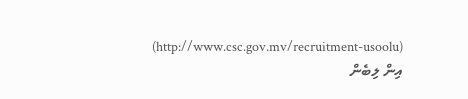(http://www.csc.gov.mv/recruitment-usoolu) އިން ލިބެން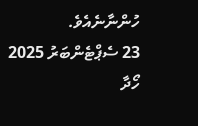ހުންނާނެއެވެ.
23 ސެޕްޓެންބަރު 2025
ހޯދާ